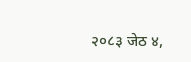२०८३ जेठ ४,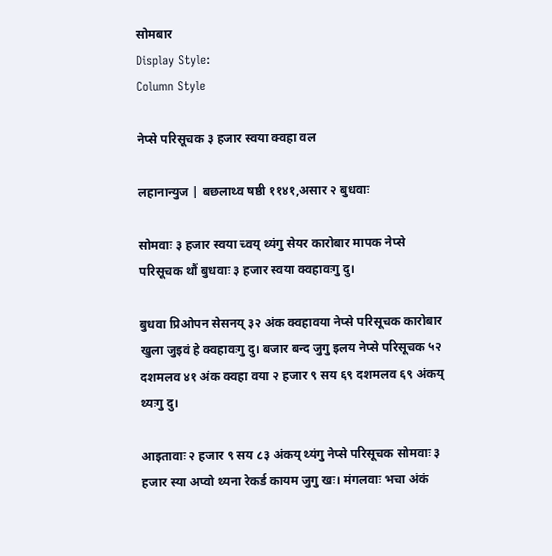सोमबार
Display Style:
Column Style

नेप्से परिसूचक ३ हजार स्वया क्वहा वल

लहानान्युज | बछलाथ्व षष्ठी ११४१,असार २ बुधवाः

सोमवाः ३ हजार स्वया च्वय् थ्यंगु सेयर कारोबार मापक नेप्से परिसूचक थौं बुधवाः ३ हजार स्वया क्वहावःगु दु।

बुधवा प्रिओपन सेसनय् ३२ अंक क्वहावया नेप्से परिसूचक कारोबार खुला जुइवं हे क्वहावःगु दु। बजार बन्द जुगु इलय नेप्से परिसूचक ५२ दशमलव ४१ अंक क्वहा वया २ हजार ९ सय ६९ दशमलव ६९ अंकय् थ्यःगु दु।

आइतावाः २ हजार ९ सय ८३ अंकय् थ्यंगु नेप्से परिसूचक सोमवाः ३ हजार स्या अप्वो थ्यना रेकर्ड कायम जुगु खः। मंगलवाः भचा अंकं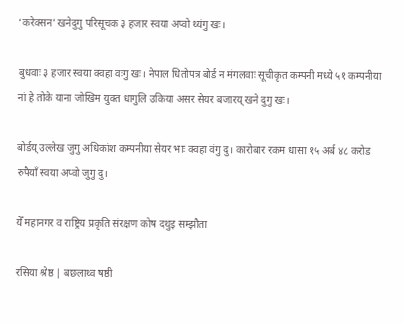‘करेक्सन’ खनेदुगु परिसूचक ३ हजार स्वया अप्वो थ्यंगु खः।

बुधवाः ३ हजार स्वया क्वहा वःगु खः। नेपाल धितोपत्र बोर्ड न मंगलवाः सूचीकृत कम्पनी मध्ये ५१ कम्पनीया नां हे तोके याना जोखिम युक्त धागुलि उकिया असर सेयर बजारय् खने दुगु खः।

बोर्डय् उल्लेख जुगु अधिकांश कम्पनीया सेयर भाः क्वहा वंगु दु। कारोबार रकम धासा १५ अर्ब ४८ करोड रुपैयाँ स्वया अप्वो जुगु दु।

येँ महानगर व राष्ट्रिय प्रकृति संरक्षण कोष दथुइ सम्झौता

रसिया श्रेष्ठ | बछलाथ्व षष्ठी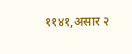११४१,असार २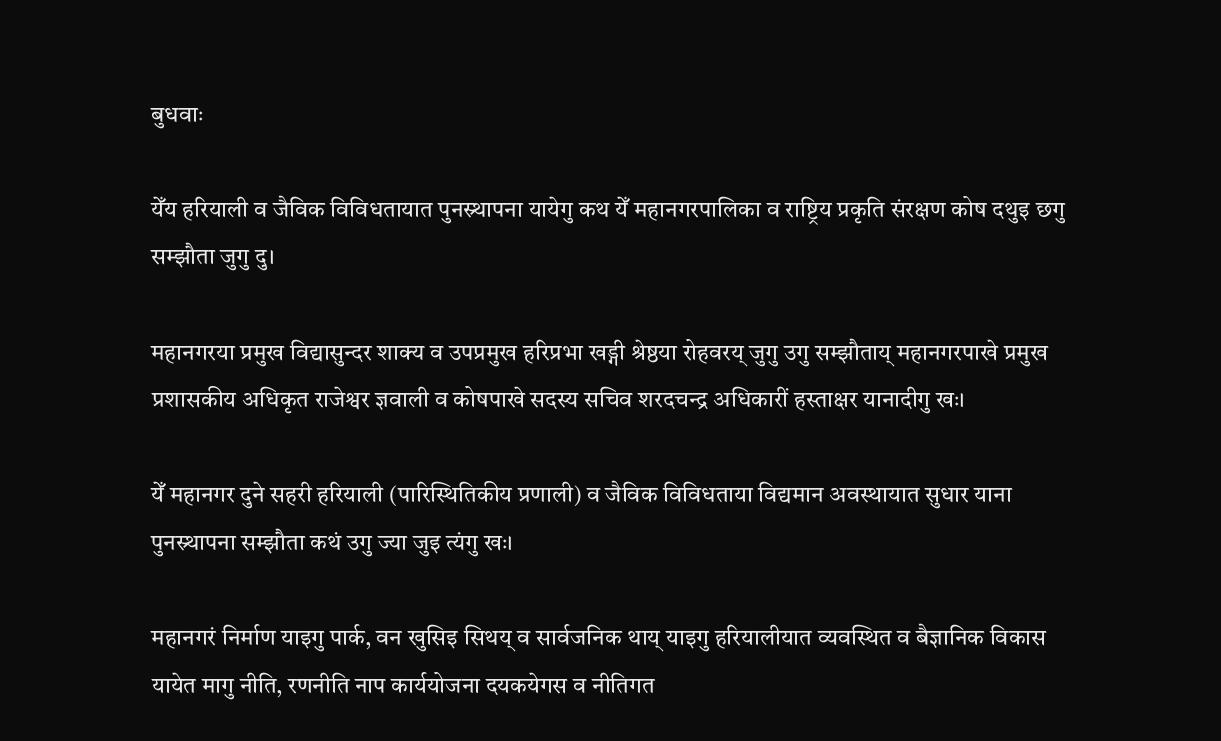बुधवाः

येँय हरियाली व जैविक विविधतायात पुनस्र्थापना यायेगु कथ येँ महानगरपालिका व राष्ट्रिय प्रकृति संरक्षण कोष दथुइ छगु सम्झौता जुगु दु।

महानगरया प्रमुख विद्यासुन्दर शाक्य व उपप्रमुख हरिप्रभा खड्गी श्रेष्ठया रोहवरय् जुगु उगु सम्झौताय् महानगरपाखे प्रमुख प्रशासकीय अधिकृत राजेश्वर ज्ञवाली व कोषपाखे सदस्य सचिव शरदचन्द्र अधिकारीं हस्ताक्षर यानादीगु खः।

येँ महानगर दुने सहरी हरियाली (पारिस्थितिकीय प्रणाली) व जैविक विविधताया विद्यमान अवस्थायात सुधार याना पुनस्र्थापना सम्झौता कथं उगु ज्या जुइ त्यंगु खः।

महानगरं निर्माण याइगु पार्क, वन खुसिइ सिथय् व सार्वजनिक थाय् याइगु हरियालीयात व्यवस्थित व बैज्ञानिक विकास यायेत मागु नीति, रणनीति नाप कार्ययोजना दयकयेगस व नीतिगत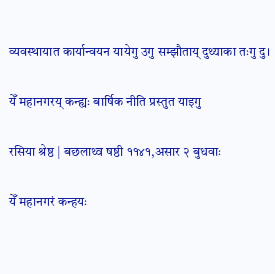व्यवस्थायात कार्यान्वयन यायेगु उगु सम्झौताय् दुथ्याका तःगु दु।

येँ महानगरय् कन्ह्यः बार्षिक नीति प्रस्तुत याइगु

रसिया श्रेष्ठ | बछलाथ्व षष्ठी ११४१,असार २ बुधवाः

येँ महानगरं कन्हयः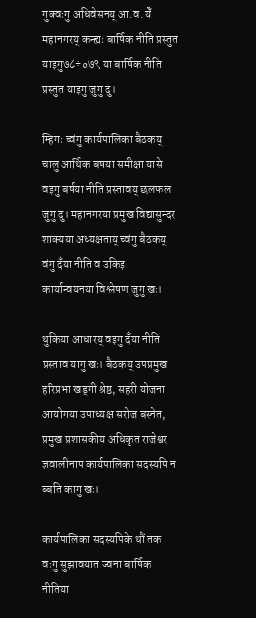गुक्वःगु अधिवेसनय् आ.व. येँ महानगरय् कन्ह्यः बार्षिक नीति प्रस्तुत याइगु७८÷०७९ या बार्षिक नीति प्रस्तुत याइगु जुगु दु।

म्हिगः च्वंगु कार्यपालिका बैठकय् चालु आर्थिक बषया समीक्षा यासे वइगु बर्षया नीति प्रस्तावय् छलफल जुगु दु। महानगरया प्रमुख विद्यासुन्दर शाक्यया अध्यक्षताय् च्वंगु बैठकय् वंगु दँया नीति व उकिइ कार्यान्वयनया विश्लेषण जुगु खः।

थुकिया आधारय् वइगु दँया नीति प्रस्ताव यागु खः। बैठकय् उपप्रमुख हरिप्रभा खड्गी श्रेष्ठ, सहरी योजना आयोगया उपाध्यक्ष सरोज बस्नेत, प्रमुख प्रशासकीय अधिकृत राजेश्वर ज्ञवालीनाप कार्यपालिका सदस्यपि न ब्बति कागु खः।

कार्यपालिका सदस्यपिके थौं तक वःगु सुझावयात ज्वना बार्षिक नीतिया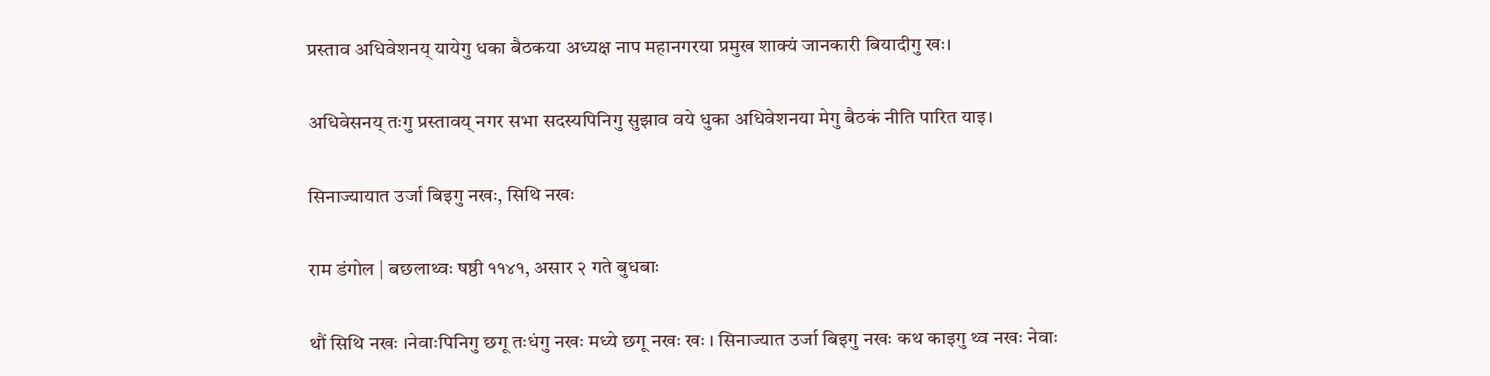प्रस्ताव अधिवेशनय् यायेगु धका बैठकया अध्यक्ष नाप महानगरया प्रमुख शाक्यं जानकारी बियादीगु खः।

अधिवेसनय् तःगु प्रस्तावय् नगर सभा सदस्यपिनिगु सुझाव वये धुका अधिवेशनया मेगु बैठकं नीति पारित याइ।

सिनाज्यायात उर्जा बिइगु नखः, सिथि नखः

राम डंगोल | बछलाथ्वः षष्ठी ११४१, असार २ गते बुधबाः

थौं सिथि नखः ।नेवाःपिनिगु छगू तःधंगु नखः मध्ये छगू नखः खः । सिनाज्यात उर्जा बिइगु नखः कथ काइगु थ्व नखः नेवाः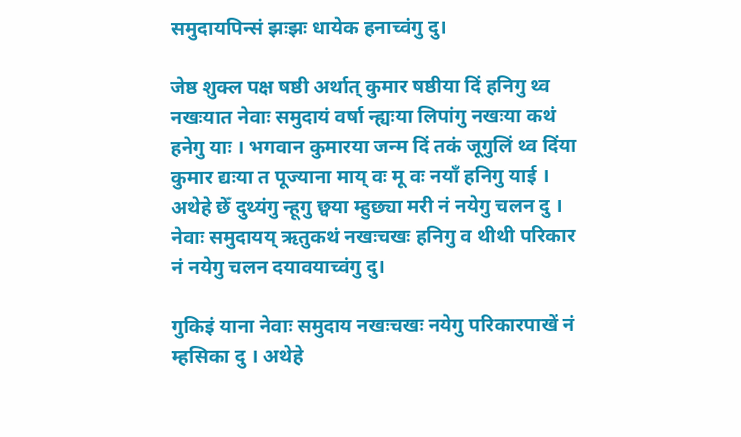समुदायपिन्सं झःझः धायेक हनाच्वंगु दु।

जेष्ठ शुक्ल पक्ष षष्ठी अर्थात् कुमार षष्ठीया दिं हनिगु थ्व नखःयात नेवाः समुदायं वर्षा न्ह्यःया लिपांगु नखःया कथं हनेगु याः । भगवान कुमारया जन्म दिं तकं जूगुलिं थ्व दिंया कुमार द्यःया त पूज्याना माय् वः मू वः नयाँ हनिगु याई । अथेहे छेँ दुथ्यंगु न्हूगु छ्वया म्हुछ्या मरी नं नयेगु चलन दु । नेवाः समुदायय् ऋतुकथं नखःचखः हनिगु व थीथी परिकार नं नयेगु चलन दयावयाच्वंगु दु।

गुकिइं याना नेवाः समुदाय नखःचखः नयेगु परिकारपाखें नं म्हसिका दु । अथेहे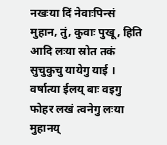नखःया दिं नेवाःपिन्सं मुहान, तुं, कुवाः पुखू, हिति आदि लःया स्रोत तकं सुचुकुचु यायेगु याई । वर्षात्या ईलय् बाः वइगु फोहर लखं त्वनेगु लःया मुहानय्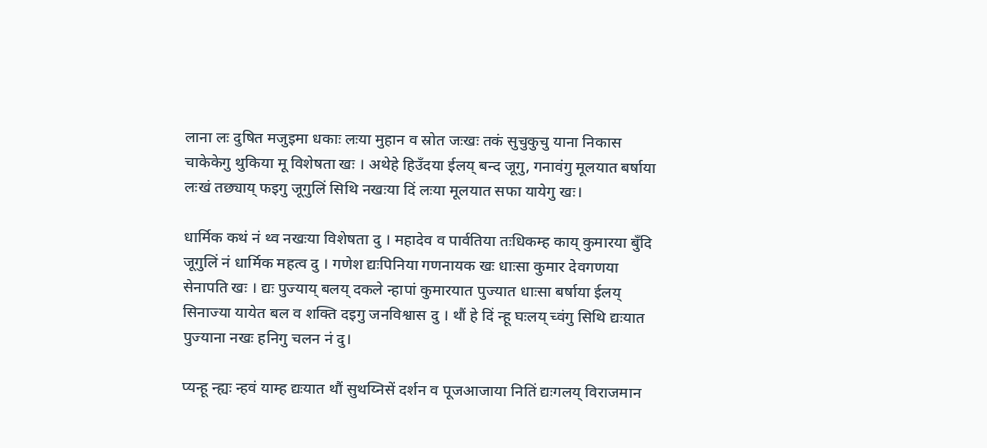लाना लः दुषित मजुइमा धकाः लःया मुहान व स्रोत जःखः तकं सुचुकुचु याना निकास चाकेकेगु थुकिया मू विशेषता खः । अथेहे हिउँदया ईलय् बन्द जूगु, गनावंगु मूलयात बर्षाया लःखं तछ्याय् फइगु जूगुलिं सिथि नखःया दिं लःया मूलयात सफा यायेगु खः।

धार्मिक कथं नं थ्व नखःया विशेषता दु । महादेव व पार्वतिया तःधिकम्ह काय् कुमारया बुँदि जूगुलिं नं धार्मिक महत्व दु । गणेश द्यःपिनिया गणनायक खः धाःसा कुमार देवगणया सेनापति खः । द्यः पुज्याय् बलय् दकले न्हापां कुमारयात पुज्यात धाःसा बर्षाया ईलय् सिनाज्या यायेत बल व शक्ति दइगु जनविश्वास दु । थौं हे दिं न्हू घःलय् च्वंगु सिथि द्यःयात पुज्याना नखः हनिगु चलन नं दु।

प्यन्हू न्ह्यः न्हवं याम्ह द्यःयात थौं सुथय्निसें दर्शन व पूजआजाया नितिं द्यःगलय् विराजमान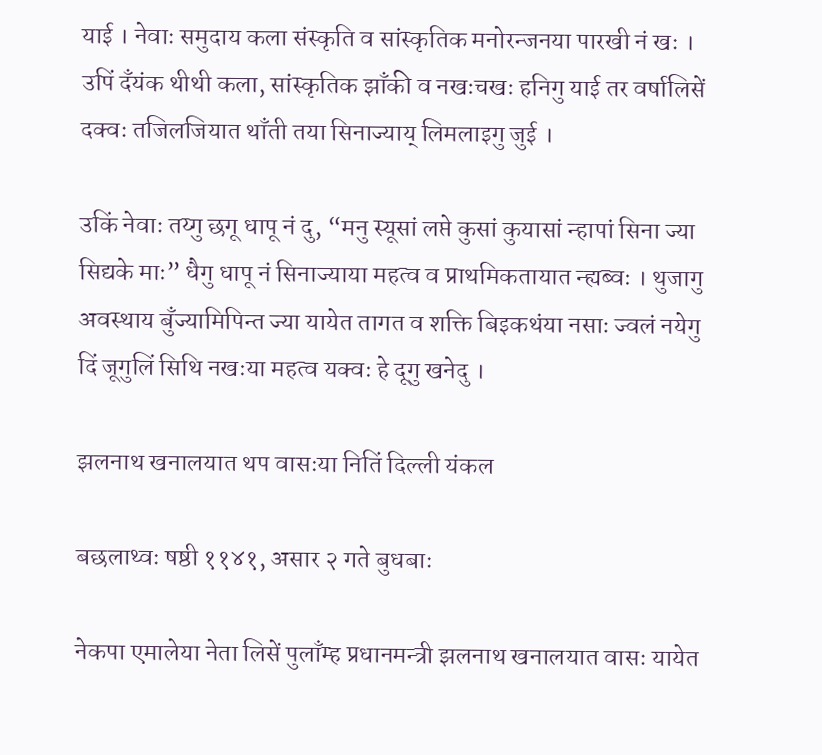याई । नेवाः समुदाय कला संस्कृति व सांस्कृतिक मनोरन्जनया पारखी नं खः । उपिं दँयंक थीथी कला, सांस्कृतिक झाँकी व नखःचखः हनिगु याई तर वर्षालिसें दक्वः तजिलजियात थाँती तया सिनाज्याय् लिमलाइगु जुई ।

उकिं नेवाः तय्गु छगू धापू नं दु, “मनु स्यूसां लप्ते कुसां कुयासां न्हापां सिना ज्या सिद्यके माः” धैगु धापू नं सिनाज्याया महत्व व प्राथमिकतायात न्ह्यब्वः । थुजागु अवस्थाय बुँज्यामिपिन्त ज्या यायेत तागत व शक्ति बिइकथंया नसाः ज्वलं नयेगु दिं जूगुलिं सिथि नखःया महत्व यक्वः हे दूगु खनेदु ।

झलनाथ खनालयात थप वासःया नितिं दिल्ली यंकल

बछलाथ्वः षष्ठी ११४१, असार २ गते बुधबाः

नेकपा एमालेया नेता लिसें पुलाँम्ह प्रधानमन्त्री झलनाथ खनालयात वासः यायेत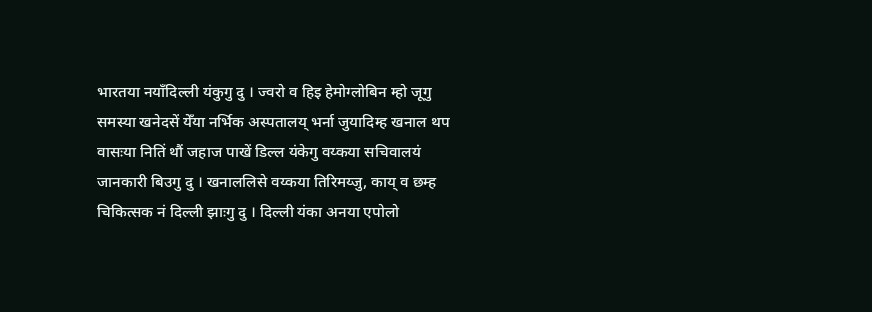भारतया नयाँदिल्ली यंकुगु दु । ज्वरो व हिइ हेमोग्लोबिन म्हो जूगु समस्या खनेदसें येँया नर्भिक अस्पतालय् भर्ना जुयादिम्ह खनाल थप वासःया नितिं थौं जहाज पाखें डिल्ल यंकेगु वय्कया सचिवालयं जानकारी बिउगु दु । खनाललिसे वय्कया तिरिमय्जु, काय् व छम्ह चिकित्सक नं दिल्ली झाःगु दु । दिल्ली यंका अनया एपोलो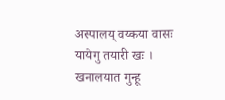अस्पालय् वय्कया वासः यायेगु तयारी खः । खनालयात गुन्हू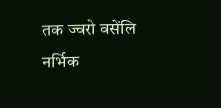तक ज्वरो वसेंलि नर्भिक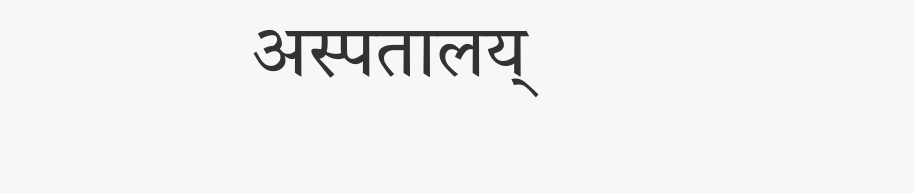अस्पतालय्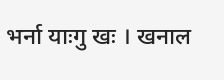भर्ना याःगु खः । खनाल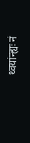थ्वयांन्ह्यः नं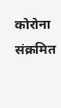कोरोना संक्रमित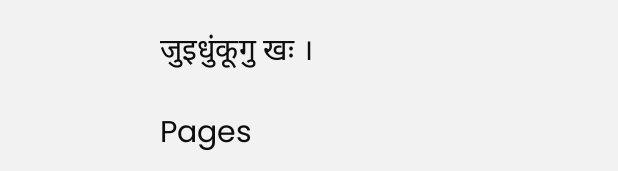जुइधुंकूगु खः ।

Pages